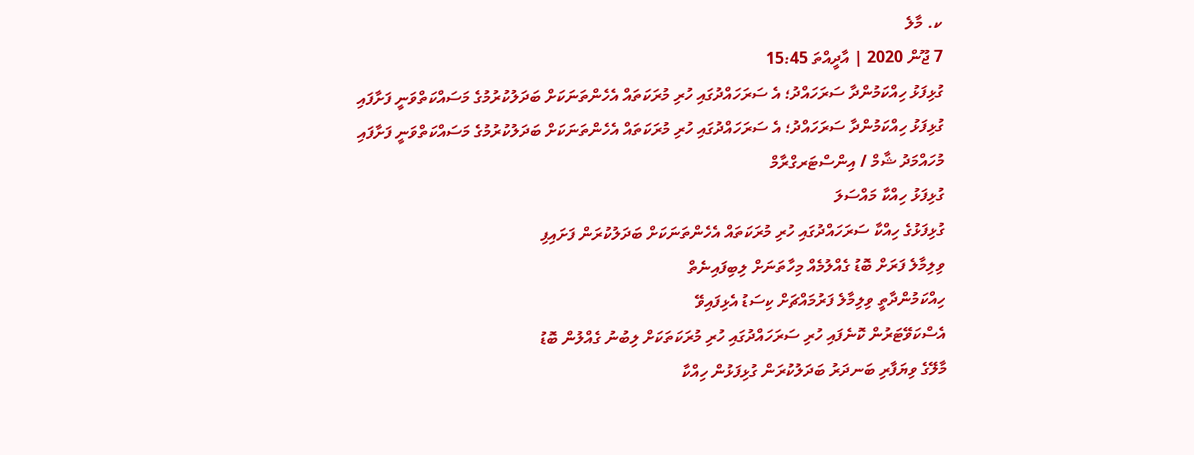ކ. މާލެ
7 ޖޫން 2020 | އާދީއްތަ 15:45
ގުޅިފަޅު ހިއްކަމުންދާ ސަރަހައްދު؛ އެ ސަރަހައްދުގައި ހުރި މުރަކަތައް އެހެންތަނަކަށް ބަދަލުކުރުމުގެ މަސައްކަތްވަނީ ފަށާފައި
ގުޅިފަޅު ހިއްކަމުންދާ ސަރަހައްދު؛ އެ ސަރަހައްދުގައި ހުރި މުރަކަތައް އެހެންތަނަކަށް ބަދަލުކުރުމުގެ މަސައްކަތްވަނީ ފަށާފައި
މުހައްމަދު ޝާމް / އިންސްޓަރގްރާމް
ގުޅިފަޅު ހިއްކާ މައްސަލަ
ގުޅިފަޅުގެ ހިއްކާ ސަރަހައްދުގައި ހުރި މުރަކަތައް އެހެންތަނަކަށް ބަދަލުކުރަން ފަށައިފި
ވިލިމާލެ ފަރަށް ބޮޑު ގެއްލުމެއް މިހާތަނަށް ލިބިފައިނެތް
ހިއްކަމުންދާތީ ވިލިމާލެ ފަރުމައްޗަށް ކިސަޑު އެޅިފައިވޭ
އެސްކަވޭޓަރުން ކޮނެފައި ހުރި ސަރަހައްދުގައި ހުރި މުރަކަތަކަށް ލިބުނު ގެއްލުން ބޮޑު
މާލޭގެ ވިޔަފާރި ބަނދަރު ބަދަލުކުރަން ގުޅިފަޅުން ހިއްކާ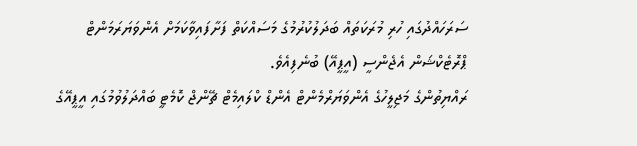ސަރަހައްދުގައި ހުރި މުރަކަތައް ބަދަލުކުރުމުގެ މަސައްކަތް ފަށާފައިވާކަމަށް އެންވަޔަރަމަންޓް ޕްރޮޓެކްޝަން އެޖެންސީ (އީޕީއޭ) ބުނެފިއެވެ.
ރައްޔިތުންގެ މަޖިލީހުގެ އެންވަޔަރްމެންޓް އެންޑް ކްލައިމެޓް ޗޭންޖް ކޮމެޓީ ބައްދަލުވުމުގައި އީޕީއޭގެ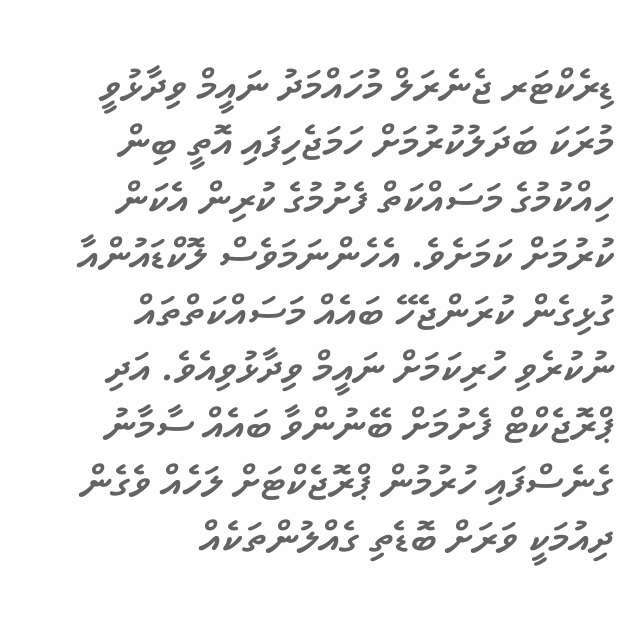ޑިރެކްޓަރ ޖެނެރަލް މުހައްމަދު ނައީމް ވިދާޅުވީ މުރަކަ ބަދަލުކުރުމަށް ހަމަޖެހިފައި އޮތީ ބިން ހިއްކުމުގެ މަސައްކަތް ފެށުމުގެ ކުރިން އެކަން ކުރުމަށް ކަމަށެވެ. އެހެންނަމަވެސް ލޮކްޑައުންއާ ގުޅިގެން ކުރަންޖެހޭ ބައެއް މަސައްކަތްތައް ނުކުރެވި ހުރިކަމަށް ނައީމް ވިދާޅުވިއެވެ. އަދި ޕްރޮޖެކްޓް ފެށުމަށް ބޭނުންވާ ބައެއް ސާމާނު ގެނެސްފައި ހުރުމުން ޕްރޮޖެކްޓަށް ލަހެއް ވެގެން ދިއުމަކީ ވަރަށް ބޮޑެތި ގެއްލުންތަކެއް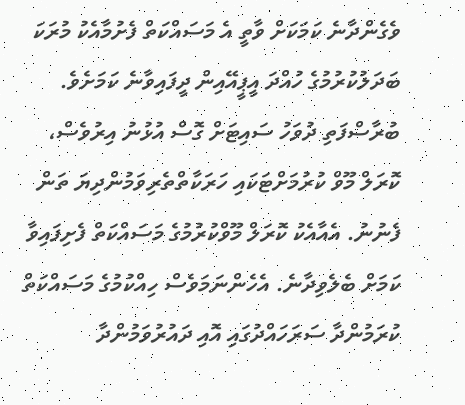ވެގެންދާނެ ކަމަކަށް ވާތީ އެ މަސައްކަތް ފެށުމާއެކު މުރަކަ ބަދަލުކުރުމުގެ ހުއްދަ އީޕީއޭއިން ދީފައިވާނެ ކަމަށެވެ.
ބުރާސްފަތި ދުވަހު ސައިޓަށް ގޮސް އުޅުނު އިރުވެސް، ކޮރަލް މޫވް ކުރުމަށްޓަކައި ހަރަކާތްތެރިވަމުންދިޔަ ތަން ފެނުނު. އެއާއެކު ކޮރަލް މޫވްކުރުމުގެ މަސައްކަތް ފެށިފައިވާ ކަމަށް ބެލެވިދާނެ. އެހެންނަމަވެސް ހިއްކުމުގެ މަސައްކަތް ކުރަމުންދާ ސަރަހައްދުގައި އޮއި ދައުރުވަމުންދާ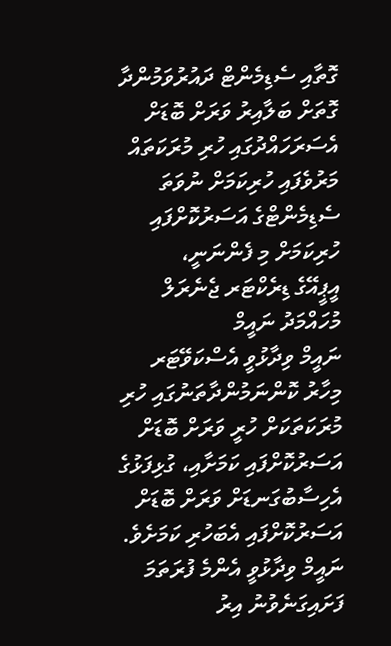ގޮތާއި ސެޑިމެންޓް ދައުރުވަމުންދާ ގޮތަށް ބަލާއިރު ވަރަށް ބޮޑަށް އެސަރަހައްދުގައި ހުރި މުރަކަތައް މަރުވެފައި ހުރިކަމަށް ނުވަތަ ސެޑިމެންޓްގެ އަސަރުކޮށްފައި ހުރިކަމަށް މި ފެންނަނީ،
އީޕީއޭގެ ޑިރެކްޓަރ ޖެނެރަލް މުހައްމަދު ނައީމް
ނައީމް ވިދާޅުވީ އެސްކަވޭޓަރ މިހާރު ކޮންނަމުންދާތަނުގައި ހުރި މުރަކަތަކަށް ހުރީ ވަރަށް ބޮޑަށް އަސަރުކޮށްފައި ކަމަށާއި، ގުޅިފަޅުގެ އެހިސާބުގަނޑަށް ވަރަށް ބޮޑަށް އަސަރުކޮށްފައި އެބަހުރި ކަމަށެވެ. ނައީމް ވިދާޅުވީ އެންމެ ފުރަތަމަ ފަށައިގަނެވުނު އިރު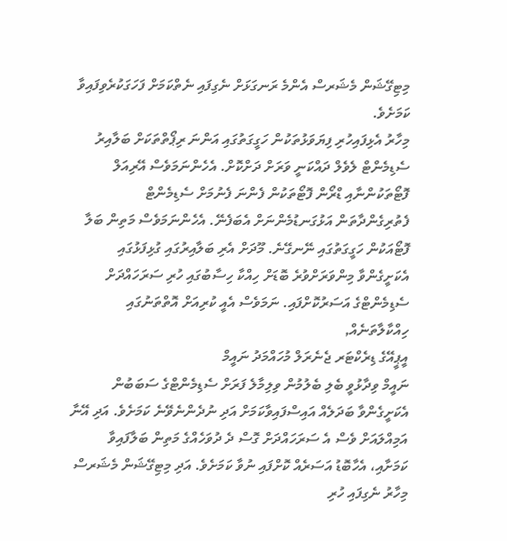މިޓިގޭޝަން މެޝަރސް އެންމެ ރަނގަޅަށް ނެގިފައި ނެތްކަމަށް ފަހަގަކުރެވިފައިވާ ކަމަށެވެ.
މިހާރު އެޅިފައިހުރި ފިޔަވަޅުތަކުން ހަގީގަތުގައި އަންނަ ރިޕޯތްތަކަށް ބަލާއިރު ސެޑިމެންޓް ލެވެލް ދައްކަނީ ވަރަށް ދަށްކޮށް. އެހެންނަމަވެސް އޭރިއަލް ފޮޓޯތަކުންނާއި ޑްރޯން ފޮޓޯތަކުން ފެންނަ ފެނުމަށް ސެޑިމެންޓް ފެތުރިގެންދާތަން އަޅުގަނޑުމެންނަށް އެބަފެނޭ. އެހެންނަމަވެސް މަތިން ބަލާ ފޮޓޯއަކުން ހަގީގަތުގައި ނޭނގޭނެ. މޫދަށް އެރި ބަލާއިރުގައި ގުޅިފަޅުގައި އެކަށީގެންވާ މިންވަރަށްވުރެ ބޮޑަށް ހިއްކާ ހިސާބުގައި ހުރި ސަރަހައްދަށް ސެޑިމެންޓްގެ އަސަރުކޮށްފައި. ނަމަވެސް އެއީ ކުރިއަށް އޮތްތަނުގައި ހިއްކާލާތަނެއް,
އީޕީއޭގެ ޑިރެކްޓަރ ޖެނެރަލް މުހައްމަދު ނައީމް
ނައީމް ވިދާޅުވީ ބެލި ބެލުމުން ވިލިމާލެ ފަރަށް ސެޑިމެންޓްގެ ސަބަބުން އެކަށީގެންވާ ބަދަލެއް އައިސްފައިވާކަމަށް އަދި ނުދެންނެވޭނެ ކަމަށެވެ. އަދި އޭނާ އަމިއްލައަށް ވެސް އެ ސަރަހައްދަށް ގޮސް ދެ ދުވަހެއްގެ މަތިން ބަލާފައިވާ ކަމަށާއި، އެހާބޮޑު އަސަރެއް ކޮށްފައި ނުވާ ކަމަށެވެ. އަދި މިޓިގޭޝަން މެޝަރސް މިހާރު ނެގިފައި ހުރި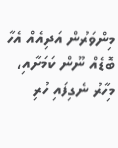މިންވަރުން އަދިއެއް އެހާ ބޮޑެއް ނޫން ކަމަށާއި، މިހާރު ނެގިފައި ހުރި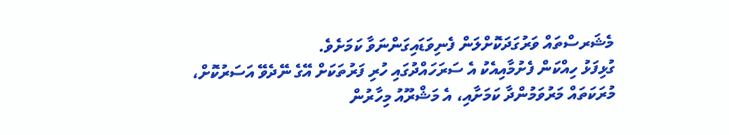މެޝަރސްތައް ވަރުގަދަކޮށްލަން ފެނިވަޑައިގަންނަވާ ކަމަށެވެ.
ގުޅިފަޅު ހިއްކަން ފެށުމާއިއެކު އެ ސަރަހައްދުގައި ހުރި ފަރުތަކަށް އޭގެ ނޭދެވޭ އަސަރުކޮށް، މުރަކަތައް މަރުވަމުންދާ ކަމަށާއި، އެ މަޝްރޫއު މިހާރުން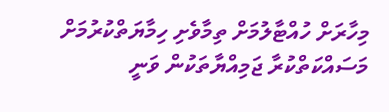މިހާރަށް ހުއްޓާލުމަށް ތިމާވެށި ހިމާޔަތްކުރުމަށް މަސައްކަތްކުރާ ޖަމިއްޔާތަކުން ވަނީ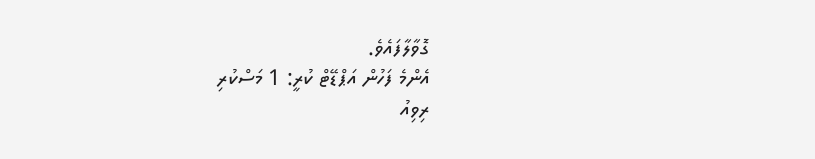ގޮވާލާފައެވެ.
އެންމެ ފަހުން އަޕްޑޭޓް ކުރީ: 1 މަސްކުރި
ރިވިއު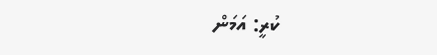ކުރީ: އަމަން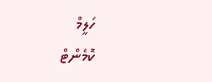ހަލީމް
ކޮމެންޓް